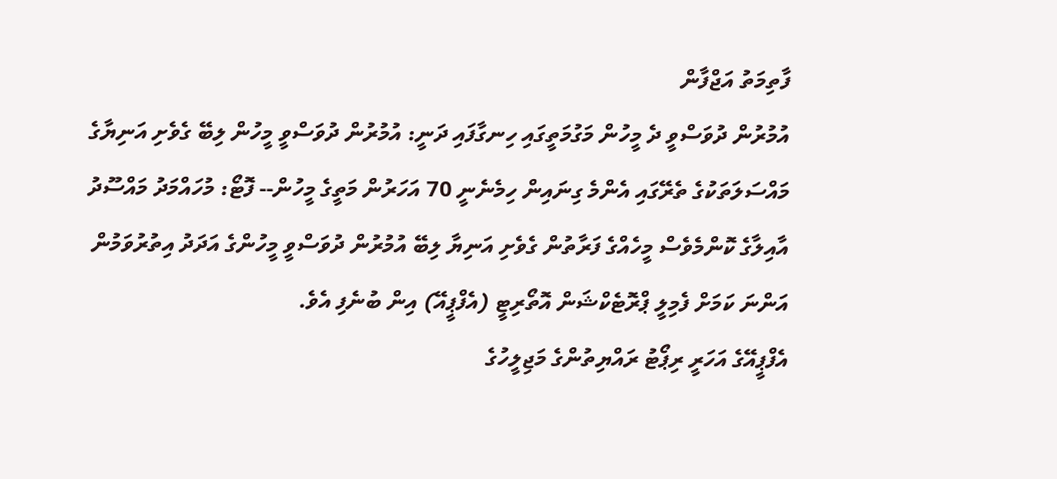ފާތިމަތު އަޖްފާން
އުމުރުން ދުވަސްވީ ދެ މީހުން މަގުމަތީގައި ހިނގާފައި ދަނީ: އުމުރުން ދުވަސްވީ މީހުން ލިބޭ ގެވެށި އަނިޔާގެ މައްސަލަތަކުގެ ތެރޭގައި އެންމެ ގިނައިން ހިމެނެނީ 70 އަހަރުން މަތީގެ މީހުން-- ފޮޓޯ: މުހައްމަދު މައްސޫދު
އާއިލާގެ ކޮންމެވެސް މީހެއްގެ ފަރާތުން ގެވެށި އަނިޔާ ލިބޭ އުމުރުން ދުވަސްވީ މީހުންގެ އަދަދު އިތުރުވަމުން އަންނަ ކަމަށް ފެމިލީ ޕްރޮޓެކްޝަން އޮތޯރިޓީ (އެފްޕީއޭ) އިން ބުނެފި އެވެ.
އެފްޕީއޭގެ އަހަރީ ރިޕޯޓު ރައްޔިތުންގެ މަޖިލީހުގެ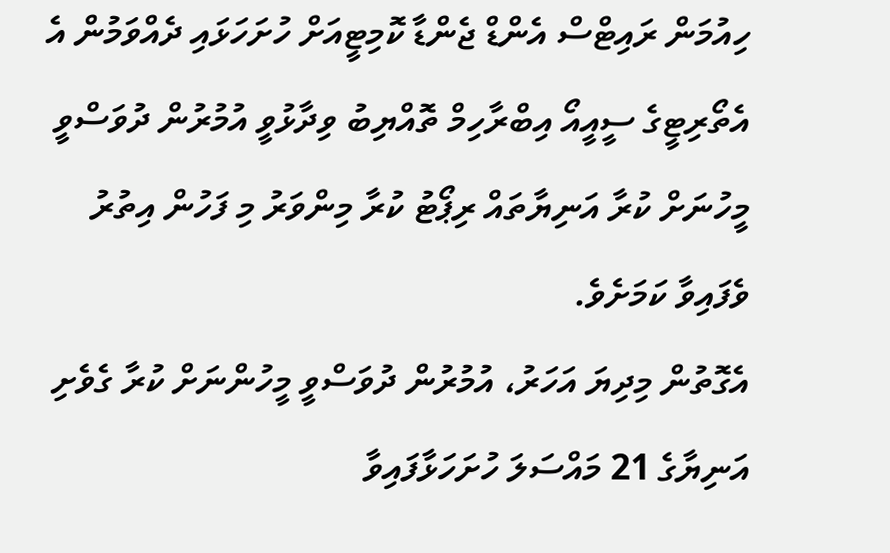ހިއުމަން ރައިޓްސް އެންޑް ޖެންޑާ ކޮމިޓީއަށް ހުށަހަޅައި ދެއްވަމުން އެ އެތޯރިޓީގެ ސީއީއޯ އިބްރާހިމް ތޮއްޔިބު ވިދާޅުވީ އުމުރުން ދުވަސްވީ މީހުނަށް ކުރާ އަނިޔާތައް ރިޕޯޓު ކުރާ މިންވަރު މި ފަހުން އިތުރު ވެފައިވާ ކަމަށެވެ.
އެގޮތުން މިދިޔަ އަހަރު، އުމުރުން ދުވަސްވީ މީހުންނަށް ކުރާ ގެވެށި އަނިޔާގެ 21 މައްސަލަ ހުށަހަޅާފައިވާ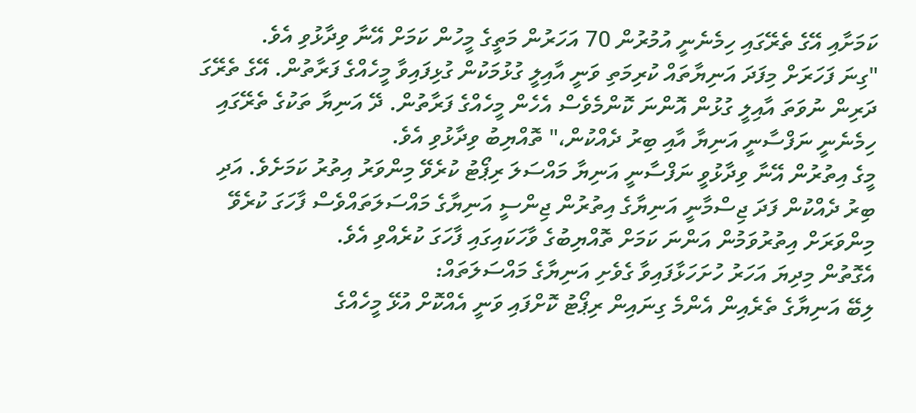ކަމަށާއި އޭގެ ތެރޭގައި ހިމެނެނީ އުމުރުން 70 އަހަރުން މަތީގެ މީހުން ކަމަށް އޭނާ ވިދާޅުވި އެވެ.
"ގިނަ ފަހަރަށް މިފަދަ އަނިޔާތައް ކުރިމަތި ވަނީ އާއިލީ ގުޅުމަކުން ގުޅިފައިވާ މީހެއްގެ ފަރާތުން. އޭގެ ތެރޭގަ ދަރިން ނުވަތަ އާއިލީ ގުޅުން އޮންނަ ކޮންމެވެސް އެހެން މީހެއްގެ ފަރާތުން. ދޭ އަނިޔާ ތަކުގެ ތެރޭގައި ހިމެނެނީ ނަފްސާނީ އަނިޔާ އާއި ބިރު ދެއްކުން،" ތޮއްޔިބު ވިދާޅުވި އެވެ.
މީގެ އިތުރުން އޭނާ ވިދާޅުވީ ނަފްސާނީ އަނިޔާ މައްސަލަ ރިޕޯޓު ކުރެވޭ މިންވަރު އިތުރު ކަމަށެވެ. އަދި ބިރު ދެއްކުން ފަދަ ޖިސްމާނީ އަނިޔާގެ އިތުރުން ޖިންސީ އަނިޔާގެ މައްސަލަތައްވެސް ފާހަގަ ކުރެވޭ މިންވަރަށް އިތުރުވަމުން އަންނަ ކަމަށް ތޮއްޔިބުގެ ވާހަކައިގައި ފާހަގަ ކުރެއްވި އެވެ.
އެގޮތުން މިދިޔަ އަހަރު ހުށަހަޅާފައިވާ ގެވެށި އަނިޔާގެ މައްސަލަތައް:
ލިބޭ އަނިޔާގެ ތެރެއިން އެންމެ ގިނައިން ރިޕޯޓު ކޮށްފައި ވަނީ އެއްކޮށް އުޅޭ މީހެއްގެ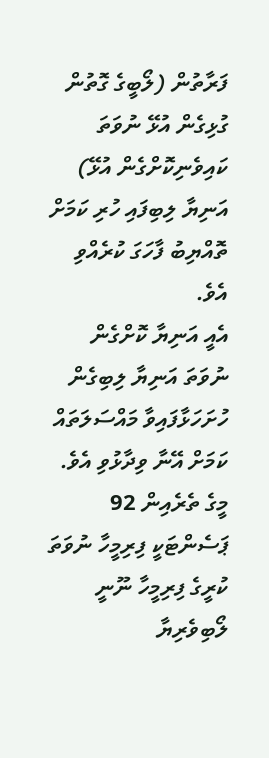ފަރާތުން (ލޯބީގެ ގޮތުން ގުޅިގެން އުޅޭ ނުވަތަ ކައިވެނިކޮށްގެން އުޅޭ) އަނިޔާ ލިބިފައި ހުރި ކަމަށް ތޮއްޔިބު ފާހަގަ ކުރެއްވި އެވެ.
އެއީ އަނިޔާ ކޮށްގެން ނުވަތަ އަނިޔާ ލިބިގެން ހުށަހަޅާފައިވާ މައްސަލަތައް ކަމަށް އޭނާ ވިދާޅުވި އެވެ.
މީގެ ތެރެއިން 92 ޕަސެންޓަކީ ފިރިމީހާ ނުވަތަ ކުރީގެ ފިރިމީހާ ނޫނީ ލޯބިވެރިޔާ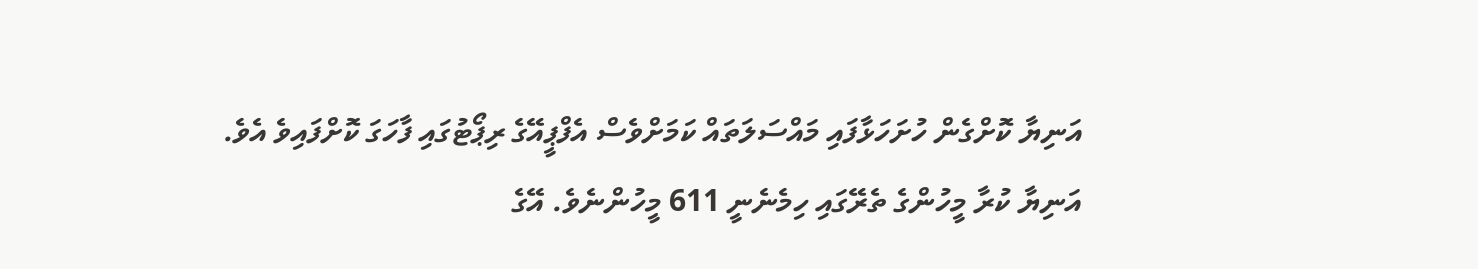އަނިޔާ ކޮށްގެން ހުށަހަޅާފައި މައްސަލަތައް ކަމަށްވެސް އެފްޕީއޭގެ ރިޕޯޓުގައި ފާހަގަ ކޮށްފައިވެ އެވެ.
އަނިޔާ ކުރާ މީހުންގެ ތެރޭގައި ހިމެނެނީ 611 މީހުންނެވެ. އޭގެ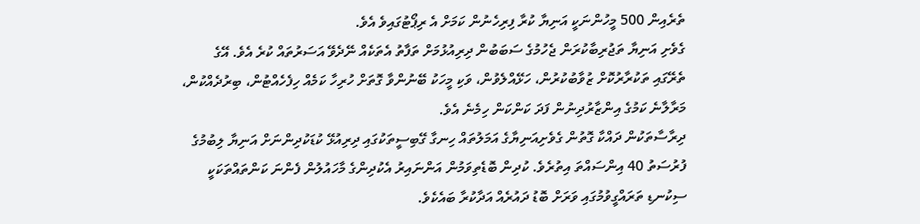ތެރެއިން 500 މީހުންނަކީ އަނިޔާ ކުރާ ފިރިހެނުން ކަމަށް އެ ރިޕޯޓުގައިވެ އެވެ.
ގެވެށި އަނިޔާ ތަޖުރިބާކުރަން ޖެހުމުގެ ސަބަބުން ދިރިއުޅުމަށް ތަފާތު އެތަކެއް ނޭދެވޭ އަސަރުތައް ކުރެ އެވެ. އޭގެ ތެރޭގައި ތަކުރާރުކޮށް ޒުވާބުކުރުން، ހަޅޭއްލެވުން، ވަކި މީހަކު ބޭނުންވާ ގޮތަށް ހުރިހާ ކަމެއް ހިފެހެއްޓުން، ބިރުދެއްކުން، މަރާލާނެ ކަމުގެ އިންޒާރުދިނުން ފަދަ ކަންކަން ހިމެނެ އެވެ.
ދިރާސާތަކުން ދައްކާ ގޮތުން ގެވެށިއަނިޔާގެ އަމަލުތައް ހިނގާ ގޭބިސީތަކުގައި ދިރިއުޅޭ ކުޑަކުދިންނަށް އަނިޔާ ލިބުމުގެ ފުރުސަތު 40 އިންސައްތަ އިތުރެވެ. ކުދިން ބޮޑެތިވަމުން އަންނައިރު އެކުދިންގެ މާހައުލުން ފެންނަ ކަންތައްތަކަކީ ސިކުނޑި ތަރައްގީވުމުގައި ވަރަށް ބޮޑު ދައުރެއް އަދާކުރާ ބައެކެވެ.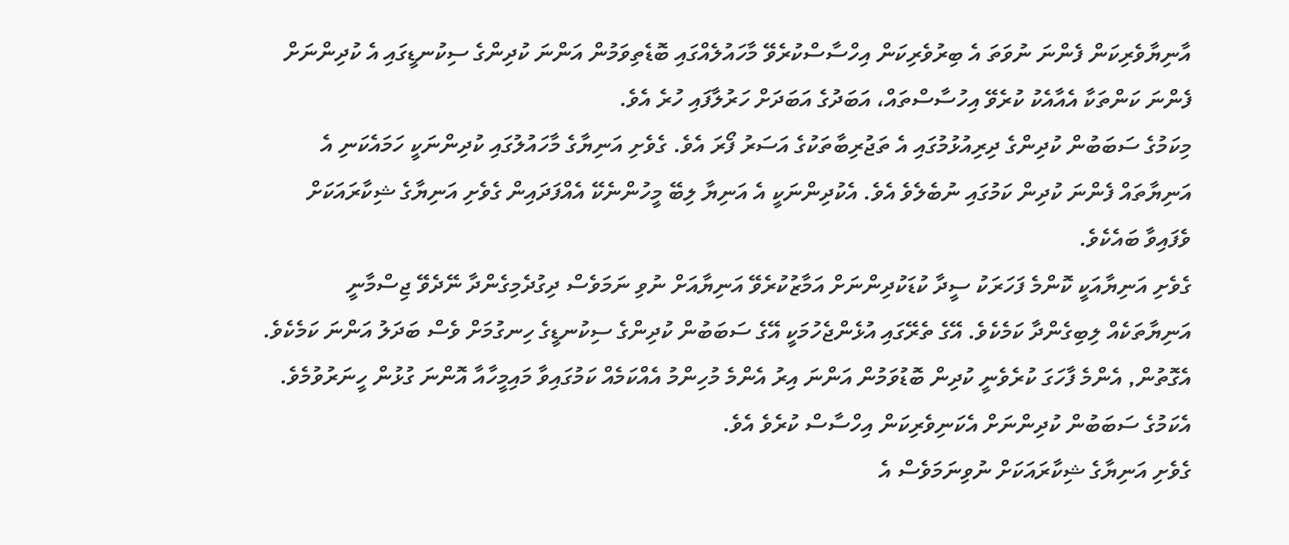އާނިޔާވެރިކަން ފެންނަ ނުވަތަ އެ ބިރުވެރިކަން އިހްސާސްކުރެވޭ މާހައުލެއްގައި ބޮޑެތިވަމުން އަންނަ ކުދިންގެ ސިކުނޑީގައި އެ ކުދިންނަށް ފެންނަ ކަންތަކާ އެއާއެކު ކުރެވޭ އިހުސާސްތައް، އަބަދުގެ އަބަދަށް ހަރުލާފައި ހުރެ އެވެ.
މިކަމުގެ ސަބަބުން ކުދިންގެ ދިރިއުޅުމުގައި އެ ތަޖުރިބާތަކުގެ އަސަރު ފޯރަ އެވެ. ގެވެށި އަނިޔާގެ މާހައުލުގައި ކުދިންނަކީ ހަމައެކަނި އެ އަނިޔާތައް ފެންނަ ކުދިން ކަމުގައި ނުބެލެވެ އެވެ. އެކުދިންނަކީ އެ އަނިޔާ ލިބޭ މީހުންނެކޭ އެއްފަދައިން ގެވެށި އަނިޔާގެ ޝިކާރައަކަށް ވެފައިވާ ބައެކެވެ.
ގެވެށި އަނިޔާއަކީ ކޮންމެ ފަހަރަކު ސީދާ ކުޑަކުދިންނަށް އަމާޒުކުރެވޭ އަނިޔާއަށް ނުވި ނަމަވެސް ދިގުދެމިގެންދާ ނޭދެވޭ ޖިސްމާނީ އަނިޔާތަކެއް ލިބިގެންދާ ކަމެކެވެ. އޭގެ ތެރޭގައި އުޅެންޖެހުމަކީ އޭގެ ސަބަބުން ކުދިންގެ ސިކުނޑީގެ ހިނގުމަށް ވެސް ބަދަލު އަންނަ ކަމެކެވެ.
އެގޮތުން, އެންމެ ފާހަގަ ކުރެވެނީ ކުދިން ބޮޑުވަމުން އަންނަ އިރު އެންމެ މުހިންމު އެއްކަމެއް ކަމުގައިވާ މައިމީހާއާ އޮންނަ ގުޅުން ހީނަރުވުމެވެ. އެކަމުގެ ސަބަބުން ކުދިންނަށް އެކަނިވެރިކަން އިހްސާސް ކުރެވެ އެވެ.
ގެވެށި އަނިޔާގެ ޝިކާރައަކަށް ނުވިނަމަވެސް އެ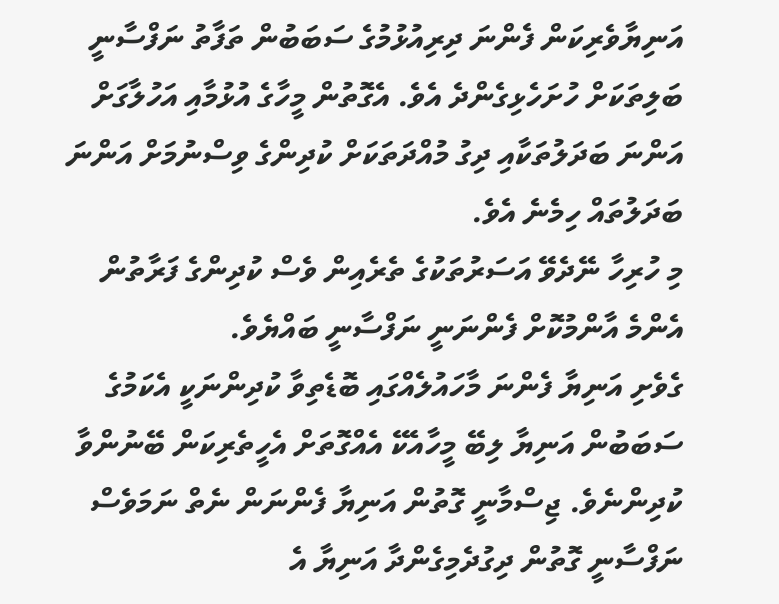އަނިޔާވެރިކަން ފެންނަ ދިރިއުޅުމުގެ ސަބަބުން ތަފާތު ނަފްސާނީ ބަލިތަކަށް ހުށަހެޅިގެންދެ އެވެ. އެގޮތުން މީހާގެ އުޅުމާއި އަހުލާގަށް އަންނަ ބަދަލުތަކާއި ދިގު މުއްދަތަކަށް ކުދިންގެ ވިސްނުމަށް އަންނަ ބަދަލުތައް ހިމެނެ އެވެ.
މި ހުރިހާ ނޭދެވޭ އަސަރުތަކުގެ ތެރެއިން ވެސް ކުދިންގެ ފަރާތުން އެންމެ އާންމުކޮށް ފެންނަނީ ނަފްސާނީ ބައްޔެވެ.
ގެވެށި އަނިޔާ ފެންނަ މާހައުލެއްގައި ބޮޑެތިވާ ކުދިންނަކީ އެކަމުގެ ސަބަބުން އަނިޔާ ލިބޭ މީހާއެކޭ އެއްގޮތަށް އެހީތެރިކަން ބޭނުންވާ ކުދިންނެވެ. ޖިސްމާނީ ގޮތުން އަނިޔާ ފެންނަން ނެތް ނަމަވެސް ނަފްސާނީ ގޮތުން ދިގުދެމިގެންދާ އަނިޔާ އެ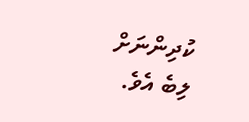ކުދިންނަށް ލިބެ އެވެ.